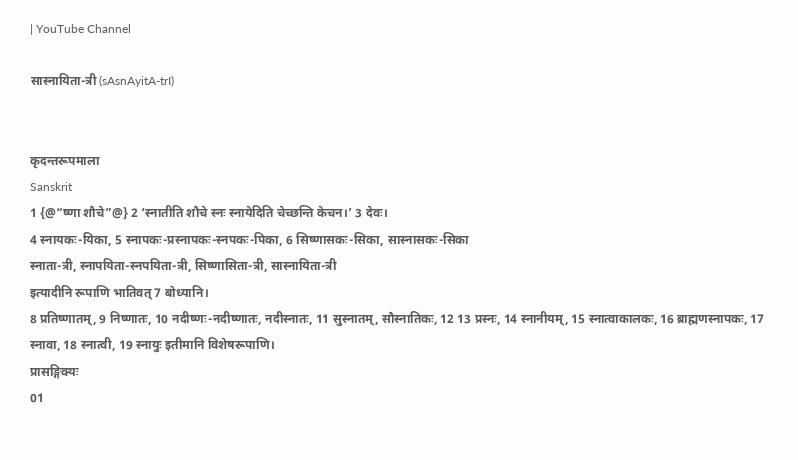| YouTube Channel

सास्नायिता-त्री (sAsnAyitA-trI)


कृदन्तरूपमाला
Sanskrit
1 {@“ष्णा शौचे”@} 2 ‘स्नातीति शौचे स्नः स्नायेदिति चेच्छन्ति केचन।’ 3 देवः।
4 स्नायकः-यिका, 5 स्नापकः-प्रस्नापकः-स्नपकः-पिका, 6 सिष्णासकः-सिका, सास्नासकः-सिका
स्नाता-त्री, स्नापयिता-स्नपयिता-त्री, सिष्णासिता-त्री, सास्नायिता-त्री
इत्यादीनि रूपाणि भातिवत् 7 बोध्यानि।
8 प्रतिष्णातम्, 9 निष्णातः, 10 नदीष्णः-नदीष्णातः, नदीस्नातः, 11 सुस्नातम्, सौस्नातिकः, 12 13 प्रस्नः, 14 स्नानीयम्, 15 स्नात्वाकालकः, 16 ब्राह्मणस्नापकः, 17 स्नावा, 18 स्नात्वी, 19 स्नायुः इतीमानि विशेषरूपाणि।
प्रासङ्गिक्यः
01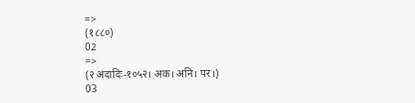=>
(१८८०)
02
=>
(२ अदादिः-१०५२। अक। अनि। पर।)
03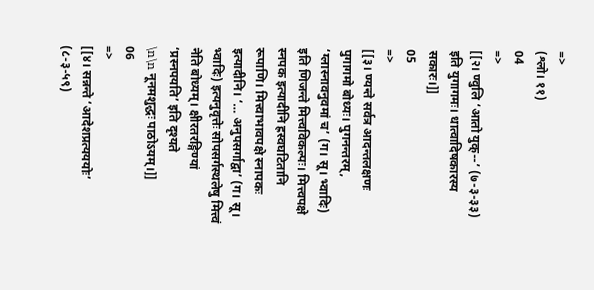=>
(श्लो। ११)
04
=>
[[२। ण्वुलि ‘आतो युक्--’ (७-३-३३) इति युगागमः। धात्वादिषकारस्य सकारः।]]
05
=>
[[३। ण्यन्ते सर्वत्र आदन्तलक्षणः पुगागमो बोध्यः। पुगनन्तरम्, ‘ग्लास्नावनुवमां च’ (ग। सू। भ्वादिः) इति णिजन्ते मित्त्वविकल्पः। मित्त्वपक्षे स्नपक इत्यादीनि ह्रस्वघटितानि रूपाणि। मित्त्वाभावपक्षे स्नापकः इत्यादीनि। ‘… अनुपसर्गाद्वा’ (ग। सू। भ्वादिः) इत्यनुवृत्तेः सोपसर्गस्थलेषु मित्त्वं नेति बोध्यम्। क्षीरतरङ्गिण्यां ‘प्रस्नपयति’ इति दृश्यते
\n\n नूनमशुद्धः पाठोऽयम्।]]
06
=>
[[४। सन्नन्ते ‘आदेशप्रत्यययोः’ (८-३-५९)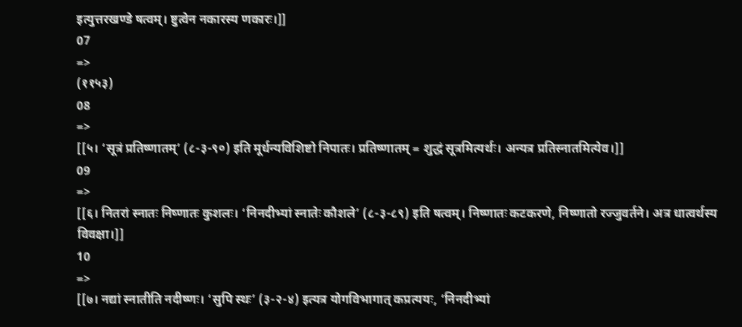इत्युत्तरखण्डे षत्वम्। ष्टुत्वेन नकारस्य णकारः।]]
07
=>
(११५३)
08
=>
[[५। ‘सूत्रं प्रतिष्णातम्’ (८-३-९०) इति मूर्धन्यविशिष्टो निपातः। प्रतिष्णातम् = शुद्धं सूत्रमित्यर्थः। अन्यत्र प्रतिस्नातमित्येव।]]
09
=>
[[६। नितरां स्नातः निष्णातः कुशलः। ‘निनदीभ्यां स्नातेः कौशले’ (८-३-८९) इति षत्वम्। निष्णातः कटकरणे, निष्णातो रज्जुवर्तने। अत्र धात्वर्थस्य विवक्षा।]]
10
=>
[[७। नद्यां स्नातीति नदीष्णः। ‘सुपि स्थः’ (३-२-४) इत्यत्र योगविभागात् कप्रत्ययः, ‘निनदीभ्यां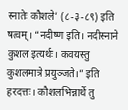स्नातेः कौशले’ (८-३-८९) इति षत्वम्। “नदीष्ण इति। नदीस्नाने कुशल इत्यर्थः। कवयस्तु कुशलमात्रे प्रयुञ्जते।” इति हरदत्तः। कौशलभिन्नार्थे तु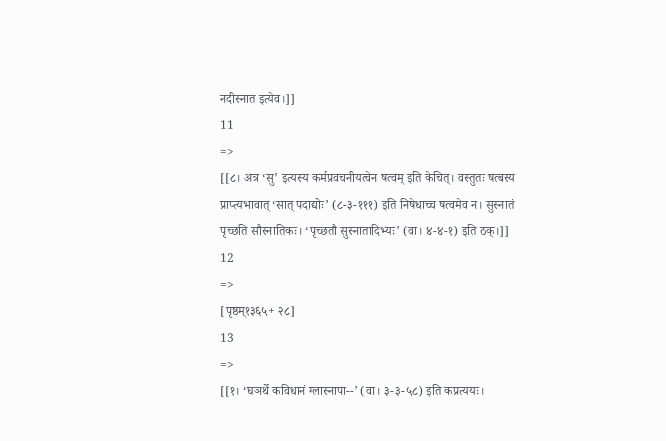नदीस्नात इत्येव।]]
11
=>
[[८। अत्र ‘सु’ इत्यस्य कर्मप्रवचनीयत्वेन षत्वम् इति केचित्। वस्तुतः षत्बस्य प्राप्त्यभावात् ‘सात् पदाद्योः’ (८-३-१११) इति निषेधाच्च षत्वमेव न। सुस्नातं पृच्छति सौस्नातिकः। ‘पृच्छतौ सुस्नातादिभ्यः’ (वा। ४-४-१) इति ठक्।]]
12
=>
[पृष्ठम्१३६५+ २८]
13
=>
[[१। ‘घञर्थे कविधानं ग्लास्नापा--’ (वा। ३-३-५८) इति कप्रत्ययः।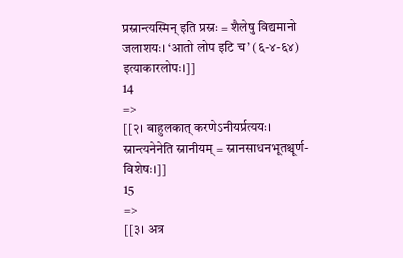प्रस्नान्त्यस्मिन् इति प्रस्नः = शैलेषु विद्यमानो जलाशयः। ‘आतो लोप इटि च’ (६-४-६४) इत्याकारलोपः।]]
14
=>
[[२। बाहुलकात् करणेऽनीयर्प्रत्ययः। स्नान्त्यनेनेति स्नानीयम् = स्नानसाधनभूतश्चूर्ण- विशेषः।]]
15
=>
[[३। अत्र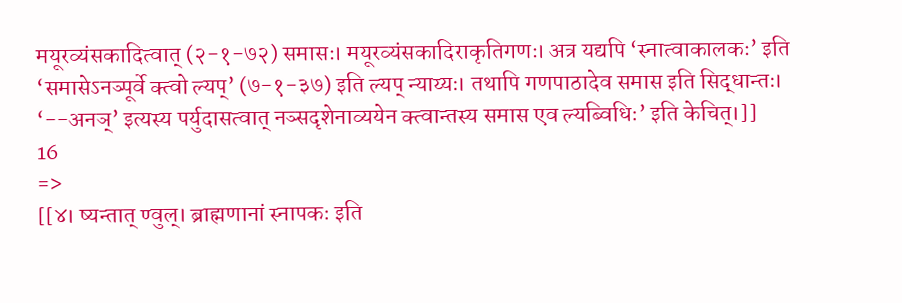मयूरव्यंसकादित्वात् (२-१-७२) समासः। मयूरव्यंसकादिराकृतिगणः। अत्र यद्यपि ‘स्नात्वाकालकः’ इति ‘समासेऽनञ्पूर्वे क्त्वो ल्यप्’ (७-१-३७) इति ल्यप् न्याय्यः। तथापि गणपाठादेव समास इति सिद्धान्तः। ‘--अनञ्’ इत्यस्य पर्युदासत्वात् नञ्सदृशेनाव्ययेन क्त्वान्तस्य समास एव ल्यब्विधिः’ इति केचित्।]]
16
=>
[[४। ष्यन्तात् ण्वुल्। ब्राह्मणानां स्नापकः इति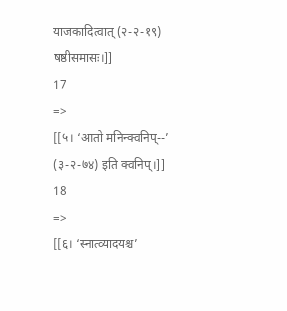याजकादित्वात् (२-२-१९) षष्ठीसमासः।]]
17
=>
[[५। ‘आतो मनिन्क्वनिप्--’ (३-२-७४) इति क्वनिप्।]]
18
=>
[[६। ‘स्नात्व्यादयश्च’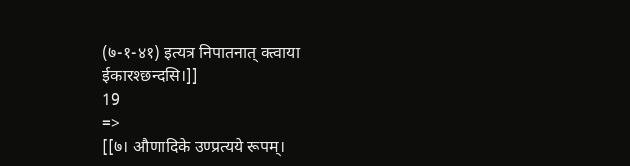(७-१-४१) इत्यत्र निपातनात् क्त्वाया ईकारश्छन्दसि।]]
19
=>
[[७। औणादिके उण्प्रत्यये रूपम्।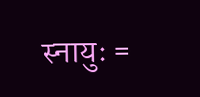स्नायुः =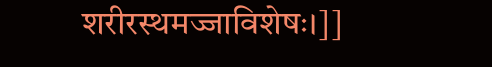शरीरस्थमज्जाविशेषः।]]